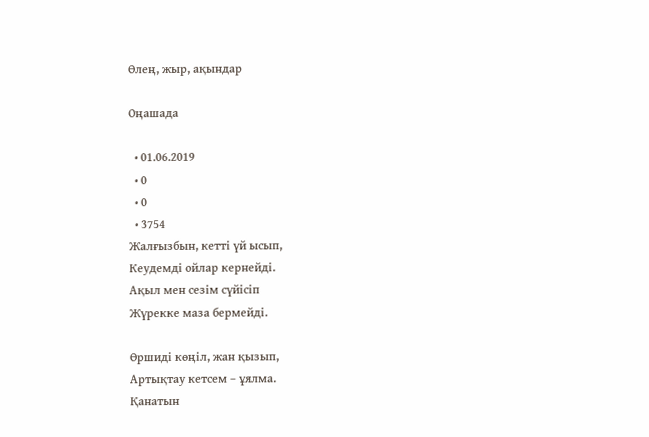Өлең, жыр, ақындар

Оңашада

  • 01.06.2019
  • 0
  • 0
  • 3754
Жалғызбын, кетті үй ысып,
Кеудемді ойлар кернейді.
Ақыл мен сезім сүйісіп
Жүрекке маза бермейді.

Өршиді көңіл, жан қызып,
Артықтау кетсем – ұялма.
Қанатын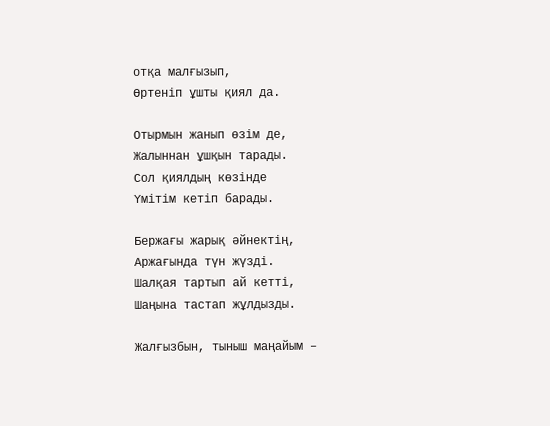отқа малғызып,
Өртеніп ұшты қиял да.

Отырмын жанып өзім де,
Жалыннан ұшқын тарады.
Сол қиялдың көзінде
Үмітім кетіп барады.

Бержағы жарық әйнектің,
Аржағында түн жүзді.
Шалқая тартып ай кетті,
Шаңына тастап жұлдызды.

Жалғызбын, тыныш маңайым –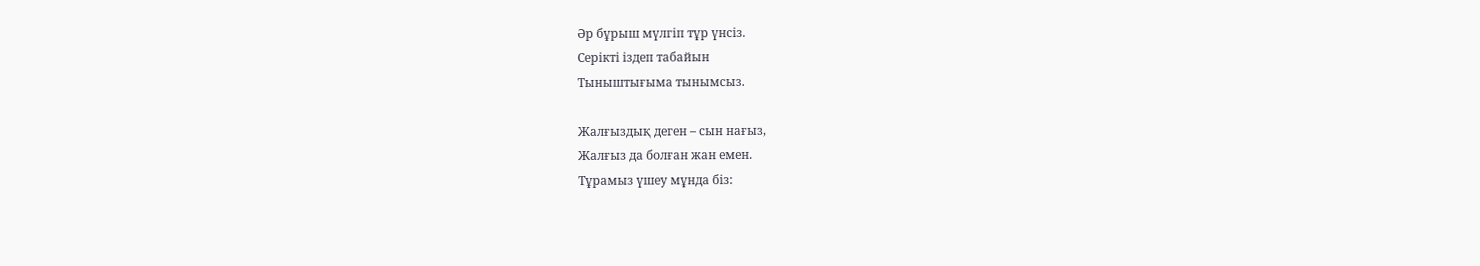Әр бұрыш мүлгіп тұр үнсіз.
Серікті іздеп табайын
Тыныштығыма тынымсыз.

Жалғыздық деген – сын нағыз,
Жалғыз да болған жан емен.
Тұрамыз үшеу мұнда біз: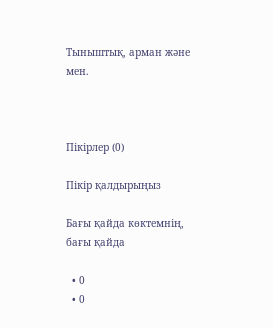Тыныштық, арман және мен.



Пікірлер (0)

Пікір қалдырыңыз

Бағы қайда көктемнің, бағы қайда

  • 0
  • 0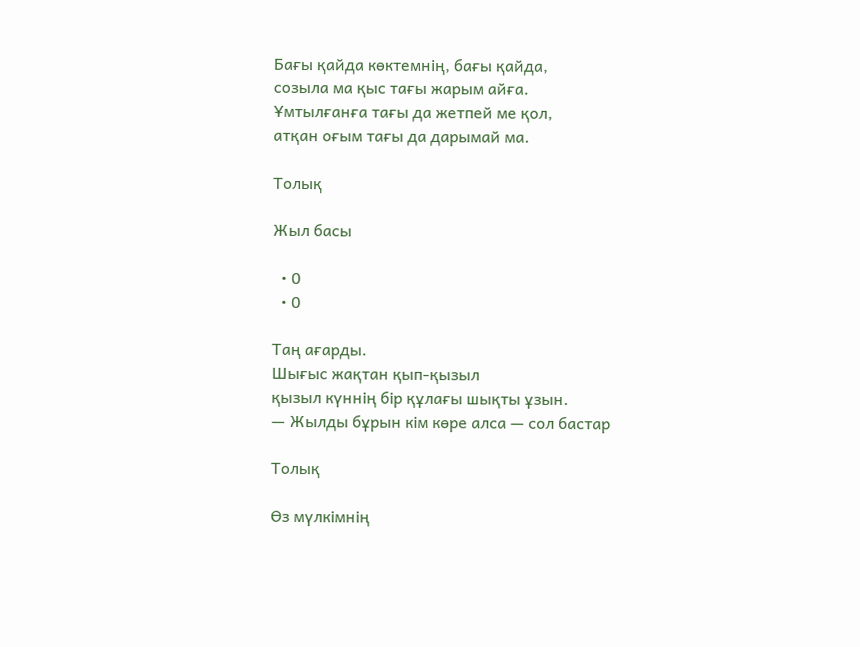Бағы қайда көктемнің, бағы қайда,
созыла ма қыс тағы жарым айға.
Ұмтылғанға тағы да жетпей ме қол,
атқан оғым тағы да дарымай ма.

Толық

Жыл басы

  • 0
  • 0

Таң ағарды.
Шығыс жақтан қып-қызыл
қызыл күннің бір құлағы шықты ұзын.
— Жылды бұрын кім көре алса — сол бастар

Толық

Өз мүлкімнің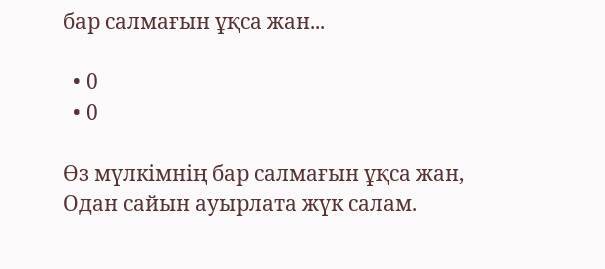бар салмағын ұқса жан...

  • 0
  • 0

Өз мүлкімнің бар салмағын ұқса жан,
Одан сайын ауырлата жүк салам.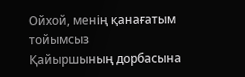Ойхой, менің қанағатым тойымсыз
Қайыршының дорбасына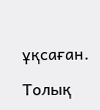ұқсаған.

Толық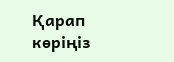Қарап көріңіз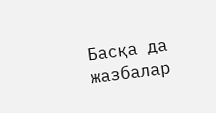Басқа да жазбалар